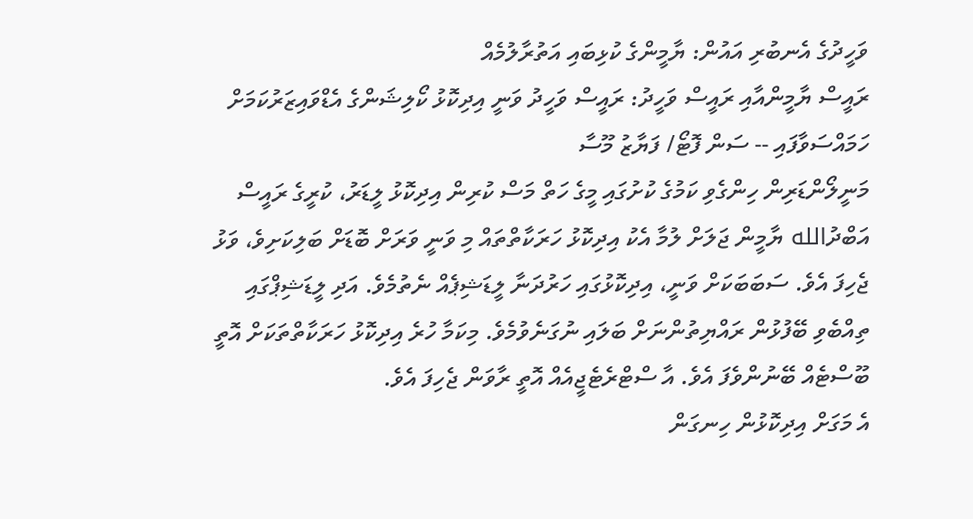ވަހީދުގެ އެނބުރި އައުން: ޔާމީންގެ ކުޅިބައި އަތުރާލުމެއް
ރައީސް ޔާމީންއާއި ރައީސް ވަހީދު: ރައީސް ވަހީދު ވަނީ އިދިކޮޅު ކޯލިޝަންގެ އެޑްވައިޒަރުކަމަށް ހަމައްސަވާފައި -- ސަން ފޮޓޯ/ ފަޔާޒު މޫސާ
މަނީލޯންޑަރިން ހިންގެވި ކަމުގެ ކުށުގައި މީގެ ހަތް މަސް ކުރިން އިދިކޮޅު ލީޑަރު، ކުރީގެ ރައީސް އަބްދުالله ޔާމީން ޖަލަށް ލުމާ އެކު އިދިކޮޅު ހަރަކާތްތައް މި ވަނީ ވަރަށް ބޮޑަށް ބަލިކަށިވެ، ވަޅު ޖެހިފަ އެވެ. ސަބަބަކަށް ވަނީ، އިދިކޮޅުގައި ހަރުދަނާ ލީޑަޝިޕެއް ނެތުމެވެ. އަދި ލީޑަޝިޕްގައި ތިއްބެވި ބޭފުޅުން ރައްޔިތުންނަށް ބަލައި ނުގަނެވުމެވެ. މިކަމާ ހުރެ އިދިކޮޅު ހަރަކާތްތަކަށް އޮތީ ބޫސްޓެއް ބޭނުންވެފަ އެވެ. އާ ސްޓްރެޓެޖީއެއް އޮތީ ރާވަން ޖެހިފަ އެވެ.
އެ މަގަށް އިދިކޮޅުން ހިނގަން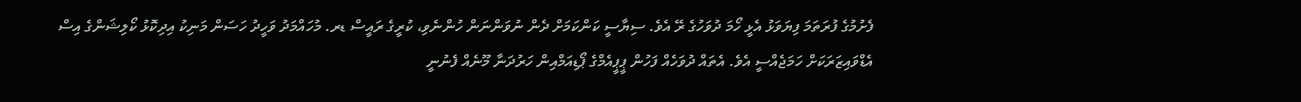ފެށުމުގެ ފުރަތަމަ ފިޔަވަޅު އެޅީ ހޯމަ ދުވަހުގެ ރޭ އެވެ. ސިޔާސީ ކަންކަމަށް ދެން ނުވަންނަން ހުންނެވި، ކުރީގެ ރައީސް ޑރ. މުހައްމަދު ވަހީދު ހަސަން މަނިކު އިދިކޮޅު ކޯލިޝަންގެ އިސް އެޑްވައިޒަރަކަށް ހަމަޖެއްސީ އެވެ. އެތައް ދުވަހެއް ފަހުން ޕީޕީއެމްގެ ޕޯޑިއަމްއިން ހަރުދަނާ މޫނެއް ފެނުނީ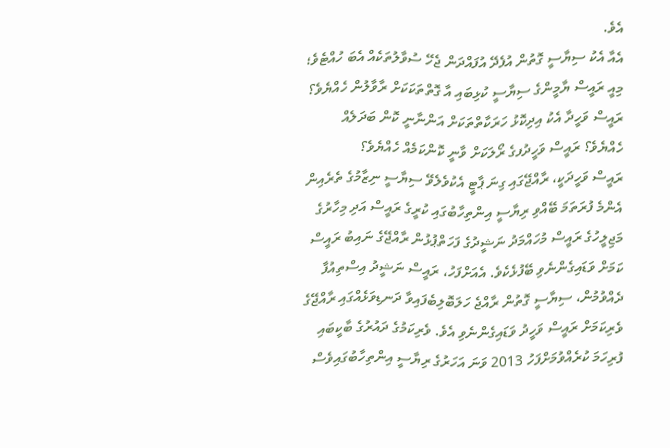އެވެ.
އެއާ އެކު ސިޔާސީ ގޮތުން އުފެދޭ އުފައްދަން ޖެހޭ ސުވާލުތަކެއް އެބަ ހުއްޓެވެ؛ މިއީ ރައީސް ޔާމީންގެ ސިޔާސީ ކުޅިބައި އާ ގޮތްތަކަކަށް ރާވާލުން ހެއްޔެވެ؟ ރައީސް ވަހީދާ އެކު އިދިކޮޅު ހަރަކާތްތަކަށް އަންނާނީ ކޮން ބަދަލެއް ހެއްޔެވެ؟ ރައީސް ވަހީދުފގެ ރޯލަކަށް ވާނީ ކޮންކަމެއް ހެއްޔެވެ؟
ރައީސް ވަހީދަކީ، ރާއްޖޭގައި ގިނަ ޕާޓީ އެކުވެލެވޭ ސިޔާސީ ނިޒާމުގެ ތެރެއިން އެންމެ ފުރަތަމަ ބޭއްވި ރިޔާސީ އިންތިހާބުގައި ކުރީގެ ރައީސް އަދި މިހާރުގެ މަޖިލީހުގެ ރައީސް މުހައްމަދު ނަޝީދުގެ ފަހަތްޕުޅުން ރާއްޖޭގެ ނައިބު ރައީސް ކަމަށް ވަޑައިގެންނެވި ބޭފުޅެކެވެ. އެއަށްފަހު، ރައީސް ނަޝީދު އިސްތިއުފާ ދެއްވުމުން، ސިޔާސީ ގޮތުން ރާއްޖެ ހަލަބޮލިބެފައިވާ ދަނޑިވަޅެއްގައި ރާއްޖޭގެ ވެރިކަމަށް ރައީސް ވަހީދު ވަޑައިގެންނެވި އެވެ. ވެރިކަމުގެ ދައުރުގެ ބާކީބައި ފުރިހަމަ ކުރެއްވުމަށްފަހު 2013 ވަނަ އަހަރުގެ ރިޔާސީ އިންތިހާބުގައިވެސް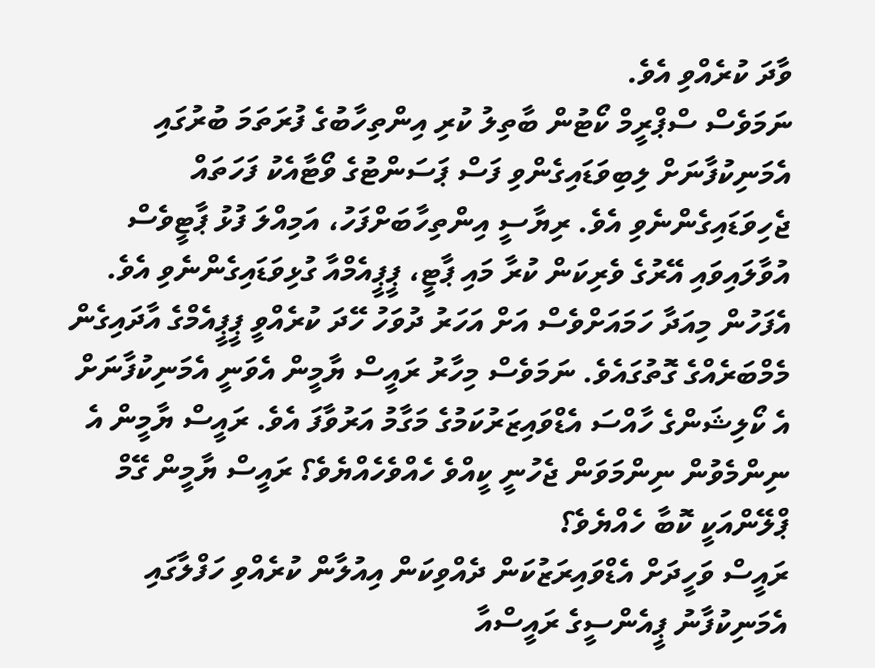ވާދަ ކުރެއްވި އެވެ.
ނަމަވެސް ސްޕްރީމް ކޯޓުން ބާތިލު ކުރި އިންތިހާބުގެ ފުރަތަމަ ބުރުގައި އެމަނިކުފާނަށް ލިބިވަޑައިގެންވި ފަސް ޕަސަންޓުގެ ވޯޓާއެކު ފަހަތައް ޖެހިވަޑައިގެންނެވި އެވެ. ރިޔާސީ އިންތިހާބަށްފަހު، އަމިއްލަ ފުޅު ޕާޓީވެސް އުވާލައިވައި އޭރުގެ ވެރިކަން ކުރާ މައި ޕާޓީ، ޕީޕީއެމްއާ ގުޅިވަޑައިގެންނެވި އެވެ.
އެފަހުން މިއަދާ ހަމައަށްވެސް އަށް އަހަރު ދުވަހު ހޭދަ ކުރެއްވީ ޕީޕީއެމްގެ އާދައިގެން މެމްބަރެއްގެ ގޮތުގައެވެ. ނަމަވެސް މިހާރު ރައީސް ޔާމީން އެވަނީ އެމަނިކުފާނަށް އެ ކޯލިޝަންގެ ހާއްސަ އެޑްވައިޒަރުކަމުގެ މަގާމު އަރުވާފަ އެވެ. ރައީސް ޔާމީން އެ ނިންމެވުން ނިންމަވަން ޖެހުނީ ކީއްވެ ހެއްވެހެއްޔެވެ؟ ރައީސް ޔާމީން ގޭމް ޕްލޭންއަކީ ކޮބާ ހެއްޔެވެ؟
ރައީސް ވަހީދަށް އެޑްވައިރަޒުކަން ދެއްވިކަން އިއުލާން ކުރެއްވި ހަފްލާގައި އެމަނިކުފާނު ޕީއެންސީގެ ރައީސްއާ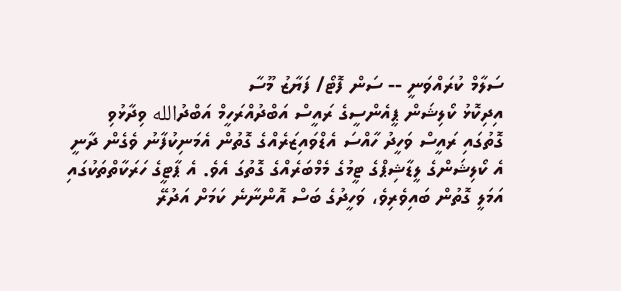ސަލާމް ކުރައްވަނީ -- ސަން ފޮޓޯ/ ފަޔާޒު މޫސާ
އިދިކޮޅު ކޯލިޝަން ޕީއެންސީގެ ރައީސް އަބްދުއްރަހީމް އަބްދުالله ވިދާޅުވި ގޮތުގައި ރައީސް ވަހީދު ހާއްސަ އެޑްވައިޒަރެއްގެ ގޮތުން އެމަނިކުފާނު ވެގެން ދާނީ އެ ކޯލިޝަންގެ ލީޑާޝިޕްގެ ޓީމުގެ މެމްބަރެއްގެ ގޮތުގަ އެވެ. އެ ޕާޓީގެ ހަރަކާތްތަކުގައި އަމަލީ ގޮތުން ބައިވެރިވެ، ވަހީދުގެ ބަސް އޮންނާނެ ކަމަށް އަދުރޭ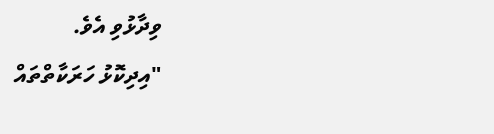ވިދާޅުވި އެވެ.
"އިދިކޮޅު ހަރަކާތްތައް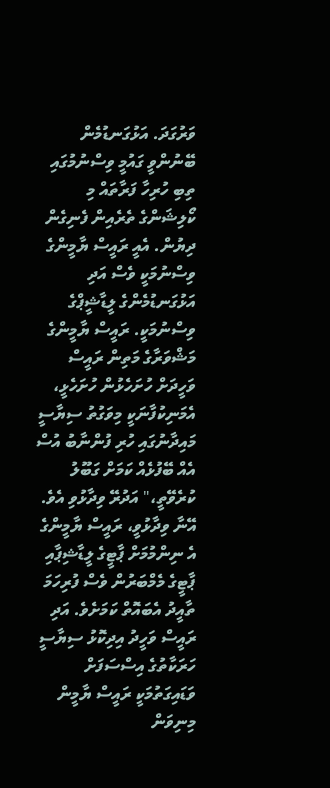ވަރުގަދަ. އަޅުގަނޑުމެން ބޭނުންވީ ގައުމީ ވިސްނުމުގައި ތިބި ހުރިހާ ފަރާތައް މި ކޯލިޝަންގެ ތެރެއިން ފެނިގެން ދިޔުން. އެއީ ރައީސް ޔާމީންގެ ވިސްނުމަކީ ވެސް އަދި އަޅުގަނޑުމެންގެ ލީޑާޝީޕްގެ ވިސްނުމަކީ. ރައީސް ޔާމީންގެ މަޝްވަރާގެ މަތިން ރައީސް ވަހީދަށް ހުށަހެޅުން ހުށަހެޅީ، އެމަނިކުފާނަކީ މިވަގުތު ސިޔާސީ މައިދާނުގައި ހުރި ފުންނާބު އުސް އެއް ބޭފުޅެއް ކަމަށް ގަބޫލު ކުރެވޭތީ،" އަދުރޭ ވިދާޅުވި އެވެ.
އޭނާ ވިދާޅުވީ، ރައީސް ޔާމީންގެ އެ ނިންމުމަށް ޕާޓީގެ ލީޑާޝިޕާއި ޕާޓީގެ މެމްބަރުން ވެސް ފުރިހަމަ ތާއީދު އެބައޮތް ކަމަށެވެ. އަދި ރައީސް ވަހީދު އިދިކޮޅު ސިޔާސީ ހަރަކާތުގެ އިސްސަފަށް ވަޑައިގަތުމަކީ ރައީސް ޔާމީން މިނިވަން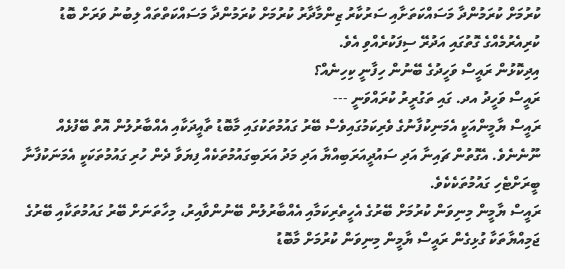ކުރުމަށް ކުރަމުންދާ މަސައްކަތަށާއި ސަރުކާރު ޒިންމާދާރު ކުރުމަށް ކުރަމުންދާ މަސައްކަތްތައް ލިބުނު ވަރަށް ބޮޑު ކުރިއެރުމެއްގެ ގޮތުގައި އަދުރޭ ސިފަކުރެއްވި އެވެ.
އިދިކޮޅުން ރައީސް ވަހީދުގެ ބޭނުން ހިފާނީ ކިހިނެއް؟
ރައީސް ވަހީދު އދ. ގައި ތަގުރީރު ކުރައްވަނީ ---
ރައީސް ޔާމީންއަކީ އެމަނިކުފާނުގެ ވެރިކަމުގައިވެސް ބޭރު ގައުމުތަކުގައި މާބޮޑު ތާއީދަކާއި އެއްބާރުލުން އޮތް ބޭފުޅެއް ނޫނެނެވެ. އެގޮތުން ޗައިނާ އަދި ސައުދީއަރަބިއްޔާ އަދި މަދު އަރަބިގައުމުތަކެއް ފިޔަވާ ދެން ހުރި ގައުމުތަކަކީ އެމަނަކުފާނާ ބީރަށްޓެހި ގައުމުތަކެކެވެ.
ރައީސް ޔާމީން މިނިވަން ކުރުމަށް ބޭރުގެ އެހީތެރިކަމާއި އެއްބާރުލުން ބޭނުންވާއިރު، މިހާތަނަށް ބޭރު ގައުމުތަކާއި ބޭރުގެ ޖަމިއްޔާތަކާ ގުޅިގެން ރައީސް ޔާމީން މިނިވަން ކުރުމަށް މާބޮޑު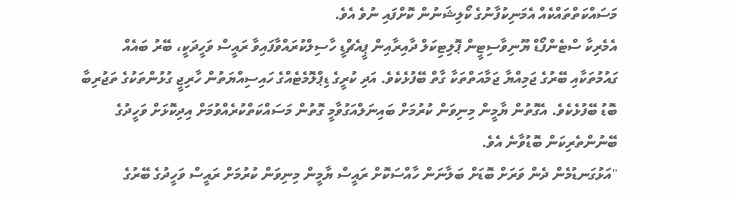މަސައްކަތްތައްކެއް އެމަނިކުފާނުގެ ކޯލިޝަނުން ކޮށްފައި ނުވެ އެވެ.
އެމެރިކާ ސްޓެންފޯޑް ޔޫނިވާސިޓީން ޕޮލިޓިކަލް ދާއިރާއިން ޕީއެޗްޑީ ހާސިލްކުރައްވާފައިވާ ރައީސް ވަހީދަކީ، ބޭރު ބައެއް ގައުމުތަކާއި ބޭރުގެ ޖަމިއްޔާ ޖަމާއަތްތަކާ ގާތް ބޭފުޅެކެވެ. އަދި ކުރީގެ ޑިޕްލޮމެޓެއްގެ ހައިސިއްޔަތުން ހާރިޖީ ގުޅުންތަކުގެ ތަޖުރިބާ ބޮޑު ބޭފުޅެކެވެ. އެގޮތުން ޔާމީން މިނިވަން ކުރުމަށް ބައިނަލްއަގުވާމީ ގޮތުން މަސައްކަތްކުރެއްވުމަށް އިދިކޮޅަށް ވަހީދުގެ ބޭނުންތެރިކަން ބޮޑުވާނެ އެވެ.
"އަޅުގަނޑުމެން ދެން ވަރަށް ބޮޑަށް ބަލާނަން ހާއްސަކޮށް ރައީސް ޔާމީން މިނިވަން ކުރުމަށް ރައީސް ވަހީދުގެ ބޭރުގެ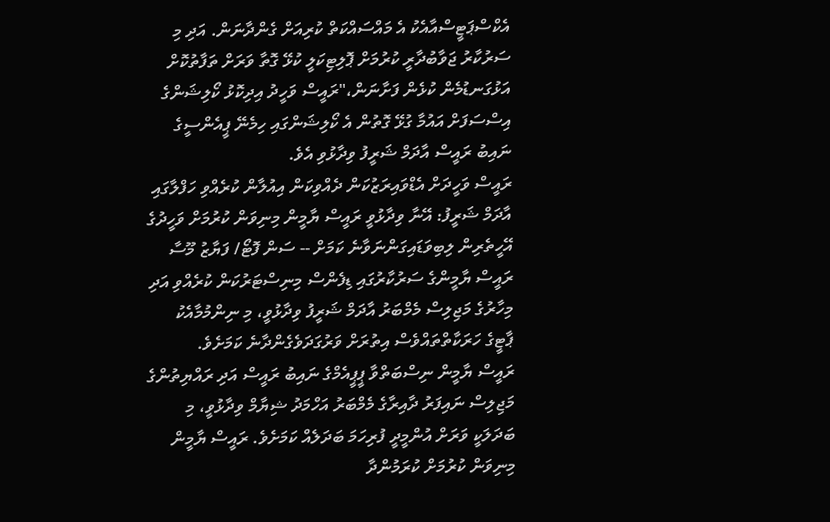އެކްސްޕަޓީސްއާއެކު އެ މައްސައްކަތް ކުރިއަށް ގެންދާނަން. އަދި މި ސަރުކާރު ޖަވާބުދާރީ ކުރުމަށް ޕޮލިޓިކަލީ ކުޅޭ ގޮތާ ވަރަށް ތަފާތުކޮށް އަޅުގަނޑުމެން ކުޅެން ފަށާނަން،"ރައީސް ވަހީދު އިދިކޮޅު ކޯލިޝަންގެ އިސްސަފަށް އައުމާ ގުޅޭ ގޮތުން އެ ކޯލިޝަންގައި ހިމެނޭ ޕީއެންސީގެ ނައިބު ރައީސް އާދަމް ޝަރީފު ވިދާޅުވި އެވެ.
ރައީސް ވަހީދަށް އެޑްވައިރަޒުކަން ދެއްވިކަން އިއުލާން ކުރެއްވި ހަފްލާގައި އާދަމް ޝަރީފު: އޭނާ ވިދާޅުވީ ރައީސް ޔާމީން މިނިވަން ކުރުމަށް ވަހީދުގެ އޭހީތެރިން ލިބިވަޑައިގަންނަވާނެ ކަމަށް -- ސަން ފޮޓޯ/ ފަޔާޒު މޫސާ
ރައީސް ޔާމީންގެ ސަރުކާރުގައި ޑިފެންސް މިނިސްޓަރުކަން ކުރެއްވި އަދި މިހާރުގެ މަޖިލިސް މެމްބަރު އާދަމް ޝަރީފު ވިދާޅުވީ، މި ނިންމުމާއެކު ޕާޓީގެ ހަރަކާތްތައްވެސް އިތުރަށް ވަރުގަދަވެގެންދާނެ ކަމަށެވެ.
ރައީސް ޔާމީން ނިސްބަތްވާ ޕީޕީއެމްގެ ނައިބު ރައީސް އަދި ރައްޔިތުންގެ މަޖިލިސް ނައިފަރު ދާއިރާގެ މެމްބަރު އަހްމަދު ޝިޔާމް ވިދާޅުވީ، މި ބަދަލަކީ ވަރަށް އުންމީދީ ފުރިހަމަ ބަދަލެއް ކަމަށެވެ. ރައީސް ޔާމީން މިނިވަން ކުރުމަށް ކުރަމުންދާ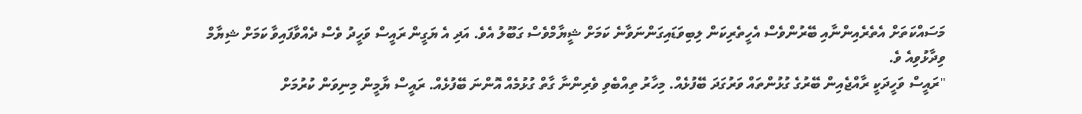މަސައްކަތަށް އެތެރެއިންނާއި ބޭރުންވެސް އެހީތެރިކަން ލިބިވަޑައިގަންނަވާނެ ކަމަށް ޝީޔާމްވެސް ގަބޫލު އެވެ. އަދި އެ ޔަގީން ރައީސް ވަހީދު ވެސް ދެއްވާފައިވާ ކަމަށް ޝިޔާމް ވިދާޅުވިއެ ވެ.
"ރައީސް ވަހީދަކީ ރާއްޖެއިން ބޭރުގެ ގުޅުންތައް ވަރުގަދަ ބޭފުޅެއް. މިހާރު ތިއްބެވި ވެރިންނާ ގާތް ގުޅުމެއް އޮންނަ ބޭފުޅެއް. ރައީސް ޔާމީން މިނިވަން ކުރުމަށް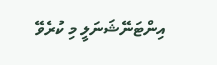އިންޓަނޭޝަނަލީ މި ކުރެވޭ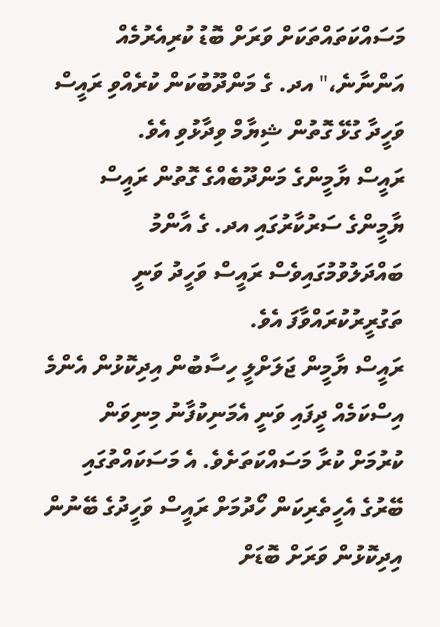މަސައްކަތައްތަކަށް ވަރަށް ބޮޑު ކުރިއެރުމެއް އަންނާނެ،" އދ. ގެ މަންދޫބުކަން ކުރެއްވި ރައީސް ވަހީދާ ގުޅޭ ގޮތުން ޝިޔާމް ވިދާޅުވި އެވެ.
ރައީސް ޔާމީންގެ މަންދޫބެއްގެ ގޮތުން ރައީސް ޔާމީންގެ ސަރުކާރުގައި އދ. ގެ އާންމު ބައްދަލުވުމުގައިވެސް ރައީސް ވަހީދު ވަނީ ތަގުރީރުކުރައްވާފަ އެވެ.
ރައީސް ޔާމީން ޖަލަށްލީ ހިސާބުން އިދިކޮޅުން އެންމެ އިސްކަމެއް ދީފައި ވަނީ އެމަނިކުފާނު މިނިވަން ކުރުމަށް ކުރާ މަސައްކަތަށެވެ. އެ މަސަކައްތުގައި ބޭރުގެ އެހީތެރިކަން ހޯދުމަށް ރައީސް ވަހީދުގެ ބޭނުން އިދިކޮޅުން ވަރަށް ބޮޑަށް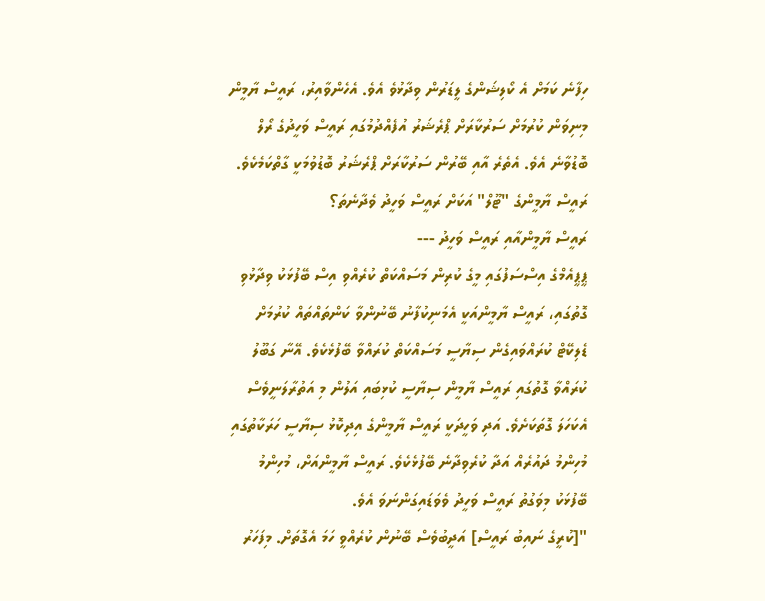ހިފާނެ ކަމަށް އެ ކޯލިޝަންގެ ލީޑަރުން ވިދާޅުވެ އެވެ. އެހެންވާއިރު، ރައީސް ޔާމީން މިނިވަން ކުރުމަށް ސަރުކާރަށް ޕްރެޝަރު އުފެއްދުމުގައި ރައީސް ވަހީދުގެ ރޯލް ބޮޑުވާނެ އެވެ. އެތެރެ އާއި ބޭރުން ސަރުކާރަށް ޕްރެޝަރު ބޮޑުވުމަކީ ގާތްކަމެކެވެ.
ރައީސް ޔާމީންގެ "ޓޫލް" އަކަށް ރައީސް ވަހީދު ވެދާނެތަ؟
ރައީސް ޔާމީންއާއި ރައީސް ވަހީދު ---
ޕީޕީއެމްގެ އިސްސަފުގައި މީގެ ކުރިން މަސައްކަތް ކުރެއްވި އިސް ބޭފުޅަކު ވިދާޅުވި ގޮތުގައި، ރައީސް ޔާމީންއަކީ އެމަނިކުފާނު ބޭނުންވާ ކަންތައްތައް ކުރުމަށް ޑެލިކޭޓް ކުރައްވައިގެން ސިޔާސީ މަސައްކަތް ކުރައްވާ ބޭފުޅެކެވެ. އޭނާ ގަބޫލު ކުރައްވާ ގޮތުގައި ރައީސް ޔާމީން ސިޔާސީ ކުޅިބައި އަލުން މި އަތުރާލަނީވެސް އެކަހަލަ ގޮތަކަށެވެ. އަދި ވަހީދަކީ ރައީސް ޔާމީންގެ އިދިކޮޅު ސިޔާސީ ހަރަކާތުގައި މުހިންމު ދައުރެއް އަދާ ކުރެވިދާނެ ބޭފުޅެކެވެ. ރައީސް ޔާމީންއަށް، މުހިންމު ބޭފުޅަކު މިވަގުތު ރައީސް ވަހީދު ވެވަޑައިގަންނަވަ އެވެ.
"[ކުރީގެ ނައިބު ރައީސް] އަދީބުވެސް ބޭނުން ކުރެއްވީ ހަމަ އެގޮތަށް. މިފަހަރު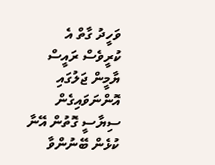ވަހީދު ގާތް އެ ކުރީވެސް ރައީސް ޔާމީން ޖަލުގައި އޮންނަވައިގެން ސިޔާސީ ގޮތުން އޭނާ ކުޅެން ބޭނުންވާ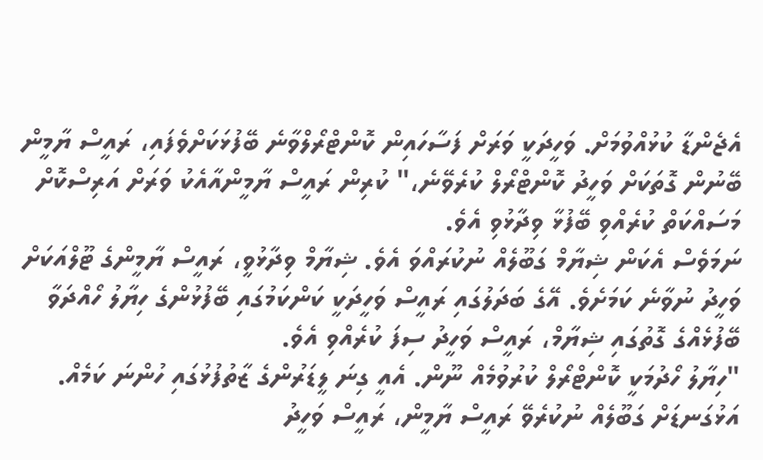އެޖެންޑާ ކުޅުއްވުމަށް. ވަހީދަކީ ވަރަށް ފަސާހައިން ކޮންޓްރޯލްވާނެ ބޭފުޅަކަށްވެފައި، ރައީސް ޔާމީން ބޭނުން ގޮތަކަށް ވަހީދު ކޮންޓްރޯލް ކުރެވޭނެ،" ކުރިން ރައީސް ޔާމީންއާއެކު ވަރަށް އަރިސްކޮށް މަސައްކަތް ކުރެއްވި ބޭފުޅާ ވިދާޅުވި އެވެ.
ނަމަވެސް އެކަން ޝިޔާމް ގަބޫލެއް ނުކުރައްވަ އެވެ. ޝިޔާމް ވިދާޅުވީ، ރައީސް ޔާމީންގެ ޓޫލްއަކަށް ވަހީދު ނުވާނެ ކަމަށެވެ. އޭގެ ބަދަލުގައި ރައީސް ވަހީދަކީ ކަންކަމުގައި ބޭފުޅުންގެ ހިޔާލު ހޯއްދަވާ ބޭފުޅެއްގެ ގޮތުގައި ޝިޔާމް، ރައީސް ވަހީދު ސިފަ ކުރެއްވި އެވެ.
"ހިޔާލު ހޯދުމަކީ ކޮންޓްރޯލް ކުރުވުމެއް ނޫން. އެއީ ގިނަ ލީޑަރުންގެ ޒާތުފުޅުގައި ހުންނަ ކަމެއް. އަޅުގަނޑަށް ގަބޫލެއް ނުކުރެވޭ ރައީސް ޔާމީން، ރައީސް ވަހީދު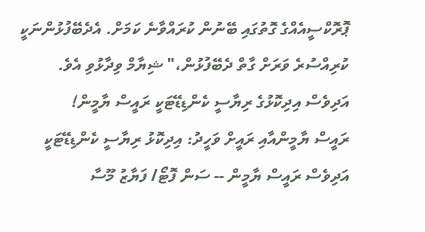ޕޮރޮކްސީއެއްގެ ގޮތުގައި ބޭނުން ކުރައްވާނެ ކަމަށް. އެދެބޭފުޅުންނަކީ ކުރިއްސުރެ ވަރަށް ގާތް ދެބޭފުޅުން،" ޝިޔާމް ވިދާޅުވި އެވެ.
އަދިވެސް އިދިކޮޅުގެ ރިޔާސީ ކެންޑިޑޭޓަކީ ރައީސް ޔާމީން!
ރައީސް ޔާމީންއާއި ރައީށް ވަހީދު: އިދިކޮޅު ރިޔާސީ ކެންޑިޑޭޓަކީ އަދިވެސް ރައީސް ޔާމީން -- ސަން ފޮޓޯ/ ފަޔާޒު މޫސާ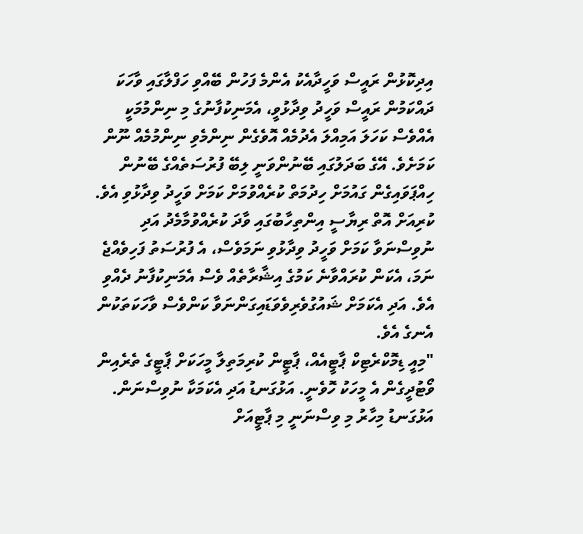އިދިކޮޅުން ރައީސް ވަހީދާއެކު އެންމެ ފަހުން ބޭއްވި ހަފްލާގައި ވާހަކަ ދައްކަމުން ރައީސް ވަހީދު ވިދާޅުވީ، އެމަނިކުފާނުގެ މި ނިންމުމަކީ އެއްވެސް ކަހަލަ އަމިއްލަ އެދުމެއް އޮވެގެން ނިންމެވި ނިންމުމެއް ނޫން ކަމަށެވެ. އޭގެ ބަދަލުގައި ބޭނުންވަނީ ލިބޭ ފުރުސަތެއްގެ ބޭނުން ހިއްޕަވައިގެން ގައުމަށް ހިދުމަތް ކުރެއްވުމަށް ކަމަށް ވަހީދު ވިދާޅުވި އެވެ.
ކުރިއަށް އޮތް ރިޔާސީ އިންތިހާބުގައި ވާދަ ކުރެއްވުމާމެދު އަދި ނުވިސްނަވާ ކަމަށް ވަހީދު ވިދާޅުވި ނަމަވެސް، އެ ފުރުސަތު ފަހިވެއްޖެ ނަމަ، އެކަން ކުރައްވާނެ ކަމުގެ އިޝާރާތެއް ވެސް އެމަނިކުފާނު ދެއްވި އެވެ. އަދި އެކަމަށް ޝައުގުވެރިވެވަޑައިގަންނަވާ ކަންވެސް ވާހަކަތަކުން އެނގެ އެވެ.
"މިއީ ޑިމޮކްރެޓިކް ޕާޓީއެއް، ޕާޓީން ކުރިމަތިލާ މީހަކަށް ޕާޓީގެ ތެރެއިން ވޯޓުދީގެން އެ މީހަކު ހޮވެނީ. އަޅުގަނޑު އަދި އެކަމަކާ ނުވިސްނަން. އަޅުގަނޑު މިހާރު މި ވިސްނަނީ މި ޕާޓީއަށް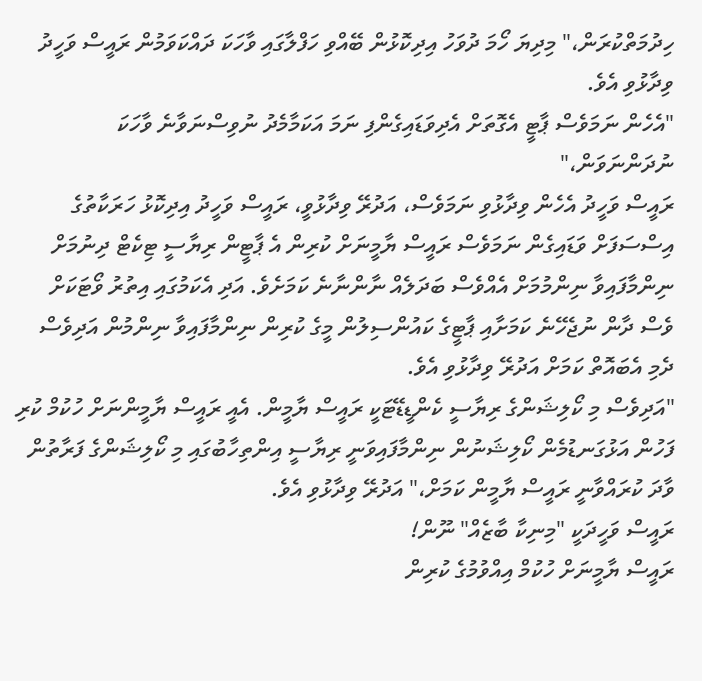ހިދުމަތްކުރަން،" މިދިޔަ ހޯމަ ދުވަހު އިދިކޮޅުން ބޭއްވި ހަފްލާގައި ވާހަކަ ދައްކަވަމުން ރައީސް ވަހީދު ވިދާޅުވި އެވެ.
"އެހެން ނަމަވެސް ޕާޓީ އެގޮތަށް އެދިވަޑައިގެންފި ނަމަ އަކަމާމެދު ނުވިސްނަވާނެ ވާހަކަ ނުދަންނަވަން،"
ރައީސް ވަހީދު އެހެން ވިދާޅުވި ނަމަވެސް، އަދުރޭ ވިދާޅުވީ، ރައީސް ވަހީދު އިދިކޮޅު ހަރަކާތުގެ އިސްސަފަށް ވަޑައިގެން ނަމަވެސް ރައީސް ޔާމީނަށް ކުރިން އެ ޕާޓީން ރިޔާސީ ޓިކެޓް ދިނުމަށް ނިންމާފައިވާ ނިންމުމަށް އެއްވެސް ބަދަލެއް ނާންނާނެ ކަމަށެވެ. އަދި އެކަމުގައި އިތުރު ވޯޓަކަށް ވެސް ދާން ނުޖެހޭނެ ކަމަށާއި ޕާޓީގެ ކައުންސިލުން މީގެ ކުރިން ނިންމާފައިވާ ނިންމުން އަދިވެސް ދެމި އެބައޮތް ކަމަށް އަދުރޭ ވިދާޅުވި އެވެ.
"އަދިވެސް މި ކޯލިޝަންގެ ރިޔާސީ ކެންޑީޑޭޓަކީ ރައީސް ޔާމީން. އެއީ ރައީސް ޔާމީންނަށް ހުކުމް ކުރި ފަހުން އަޅުގަނޑުމެން ކޯލިޝަނުން ނިންމާފައިވަނީ ރިޔާސީ އިންތިހާބުގައި މި ކޯލިޝަންގެ ފަރާތުން ވާދަ ކުރައްވާނީ ރައީސް ޔާމީން ކަމަށް،" އަދުރޭ ވިދާޅުވި އެވެ.
ރައީސް ވަހީދަކީ "މިނިކާ ބާޒެއް" ނޫން!
ރައީސް ޔާމީނަށް ހުކުމް އިއްވުމުގެ ކުރިން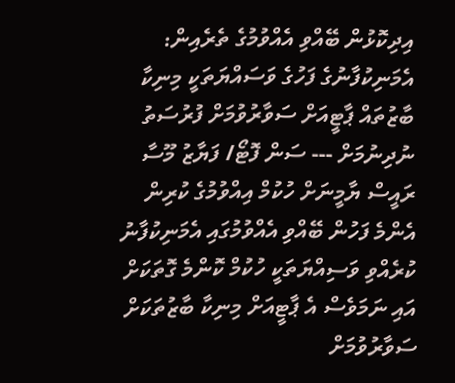އިދިކޮޅުން ބޭއްވި އެއްވުމުގެ ތެރެއިން: އެމަނިކުފާނުގެ ފަހުގެ ވަސައްޔަތަކީ މިނިކާ ބާޒުތައް ޕާޓީއަށް ސަވާރުވުމަށް ފުރުސަތު ނުދިނުމަށް --- ސަން ފޮޓޯ/ ފަޔާޒު މޫސާ
ރައީސް ޔާމީނަށް ހުކުމް އިއްވުމުގެ ކުރިން އެންމެ ފަހުން ބޭއްވި އެއްވުމުގައި އެމަނިކުފާނު ކުރެއްވި ވަސިއްޔަތަކީ ހުކުމް ކޮންމެ ގޮތަކަށް އައި ނަމަވެސް އެ ޕާޓީއަށް މިނިކާ ބާޒުތަކަށް ސަވާރުވުމަށް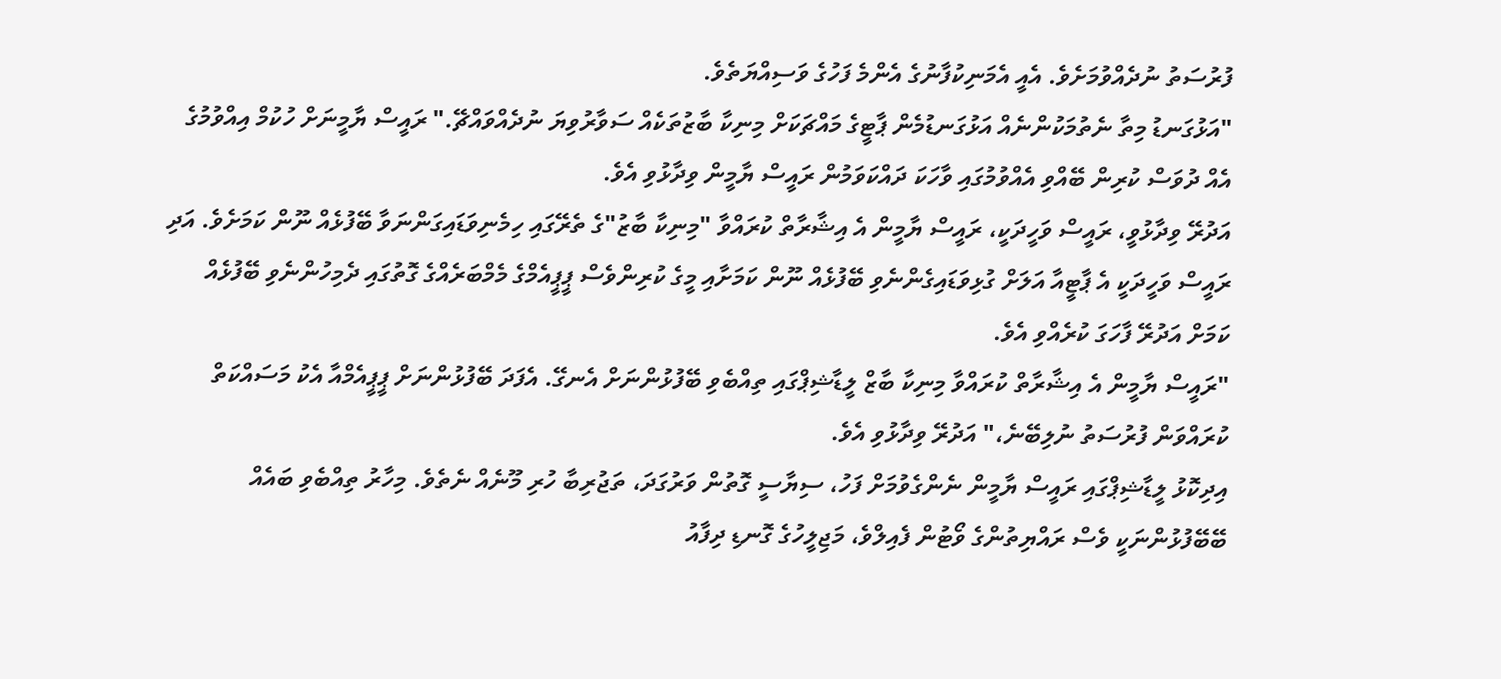ފުރުސަތު ނުދެއްވުމަށެވެ. އެއީ އެމަނިކުފާނުގެ އެންމެ ފަހުގެ ވަސިއްޔަތެވެ.
"އަޅުގަނޑު މިތާ ނެތުމަކުންނެއް އަޅުގަނޑުމެން ޕާޓީގެ މައްޗަކަށް މިނިކާ ބާޒުތަކެއް ސަވާރުވިޔަ ނުދެއްވައްޗޭ." ރައީސް ޔާމީނަށް ހުކުމް އިއްވުމުގެ އެއް ދުވަސް ކުރިން ބޭއްވި އެއްވުމުގައި ވާހަކަ ދައްކަވަމުން ރައީސް ޔާމީން ވިދާޅުވި އެވެ.
އަދުރޭ ވިދާޅުވީ، ރައީސް ވަހީދަކީ، ރައީސް ޔާމީން އެ އިޝާރާތް ކުރައްވާ "މިނިކާ ބާޒު"ގެ ތެރޭގައި ހިމެނިވަޑައިގަންނަވާ ބޭފުޅެއް ނޫން ކަމަށެވެ. އަދި ރައީސް ވަހީދަކީ އެ ޕާޓީއާ އަލަށް ގުޅިވަޑައިގެންނެވި ބޭފުޅެއް ނޫން ކަމަށާއި މީގެ ކުރިންވެސް ޕީޕީއެމްގެ މެމްބަރެއްގެ ގޮތުގައި ދެމިހުންނެވި ބޭފުޅެއް ކަމަށް އަދުރޭ ފާހަގަ ކުރެއްވި އެވެ.
"ރައީސް ޔާމީން އެ އިޝާރާތް ކުރައްވާ މިނިކާ ބާޒް ލީޑާޝިޕްގައި ތިއްބެވި ބޭފުޅުންނަށް އެނގޭ. އެފަދަ ބޭފުޅުންނަށް ޕީޕީއެމްއާ އެކު މަސައްކަތް ކުރައްވަން ފުރުސަތު ނުލިބޭނެ،" އަދުރޭ ވިދާޅުވި އެވެ.
އިދިކޮޅު ލީޑާޝިޕްގައި ރައީސް ޔާމީން ނެންގެވުމަށް ފަހު، ސިޔާސީ ގޮތުން ވަރުގަދަ، ތަޖުރިބާ ހުރި މޫނެއް ނެތެވެ. މިހާރު ތިއްބެވި ބައެއް ބޭބޭފުޅުންނަކީ ވެސް ރައްޔިތުންގެ ވޯޓުން ފެއިލްވެ، މަޖިލީހުގެ ގޮނޑި ދިފާއު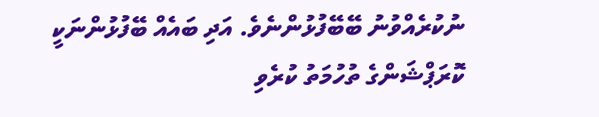ނުކުރެއްވުނު ބޭބޭފުޅުންނެވެ. އަދި ބައެއް ބޭފުޅުންނަކީ ކޮރަޕްޝަންގެ ތުހުމަތު ކުރެވި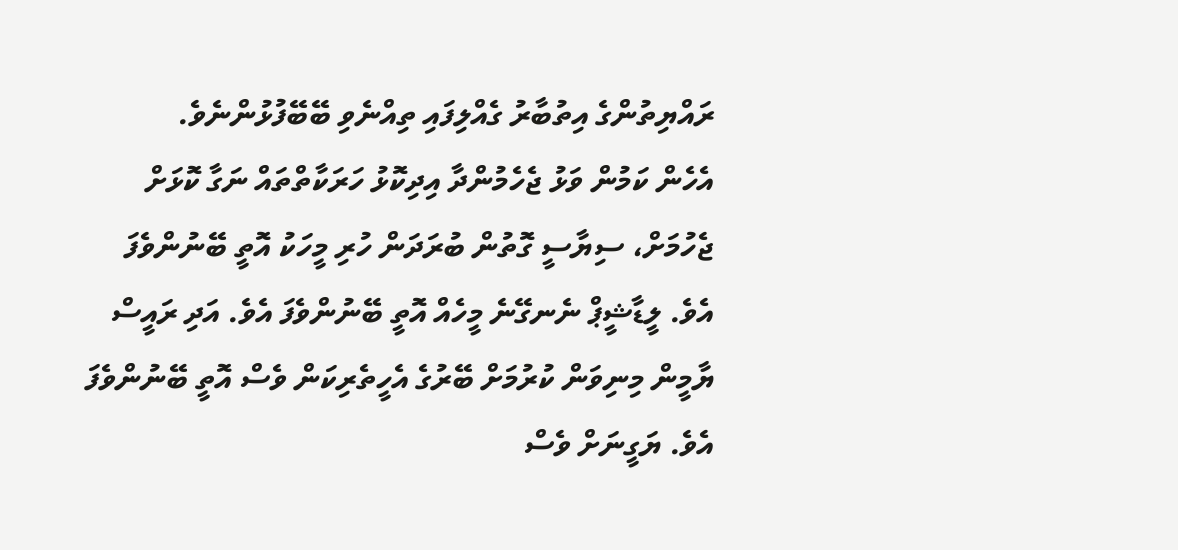ރައްޔިތުންގެ އިތުބާރު ގެއްލިފައި ތިއްނެވި ބޭބޭފުޅުންނެވެ.
އެހެން ކަމުން ވަޅު ޖެހެމުންދާ އިދިކޮޅު ހަރަކާތްތައް ނަގާ ކޮޅަށް ޖެހުމަށް، ސިޔާސީ ގޮތުން ބުރަދަން ހުރި މީހަކު އޮތީ ބޭނުންވެފަ އެވެ. ލީޑާޝީޕް ނެނގޭނެ މީހެއް އޮތީ ބޭނުންވެފަ އެވެ. އަދި ރައީސް ޔާމީން މިނިވަން ކުރުމަށް ބޭރުގެ އެހީތެރިކަން ވެސް އޮތީ ބޭނުންވެފަ އެވެ. ޔަގީނަށް ވެސް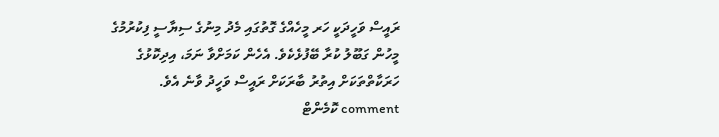ރައީސް ވަހީދަކީ ހަރ މީހެއްގެ ގޮތުގައި މެދު މިނުގެ ސިޔާސީ ފިކުރުމުގެ މީހުން ގަބޫލު ކުރާ ބޭފުޅެކެވެ. އެހެން ކަމަށްވާ ނަމަ، އިދިކޮޅުގެ ހަރަކާތްތަކަށް އިތުރު ބާރަކަށް ރައީސް ވަހީދު ވާނެ އެވެ.
comment ކޮމެންޓް